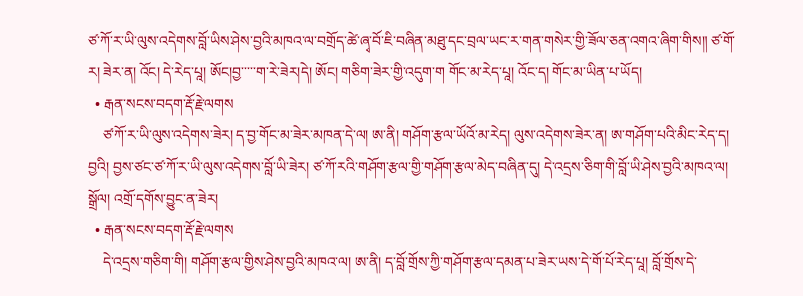ཙ་ཀོ་ར་ཡི་ལུས་འདེགས་བློ་ཡིས་ཤེས་བྱའི་མཁའ་ལ་བགྲོད་ཚེ་ཞྭ་བོ་ཇི་བཞིན་མཐུ་དང་བྲལ་ཡང་ར་གན་གསེར་གྱི་ཟོལ་ཅན་འགའ་ཞིག་གིས༎ ཙ་གོ་ར། ཟེར་ན། འོང། དེ་རེད་པཱ། ཨོང།བྱ་་་་་ག་རེ་ཟེར།དེ། ཨོང། གཅིག་ཟེར་གྱི་འདུག་ག གོང་མ་རེད་པཱ། འོང་ད། གོང་མ་ཡིན་པ་ཡོད།
  • རྒན་སངས་བདག་རྡོ་རྗེ་ལགས
    ཙ་ཀོ་ར་ཡི་ལུས་འདེགས་ཟེར། ད་བྱ་གོང་མ་ཟེར་མཁན་དེ་ལ། ཨ་ནི། གཤོག་རྩལ་ཡོའོ་མ་རེད། ལུས་འདེགས་ཟེར་ན། ཨ་གཤོག་པའི་མིང་རེད་ད། བྱའི། བྱས་ཙང་ཙ་ཀོ་ར་ཡི་ལུས་འདེགས་བློ་ཡི་ཟེར། ཙ་ཀོ་རའི་གཤོག་རྩལ་གྱི་གཤོག་རྩལ་མེད་བཞིན་དུ། དེ་འདྲས་ཅིག་གི་བློ་ཡི་ཤེས་བྱའི་མཁའ་ལ། སྒྲོལ། འགྲོ་དགོས་བྱུང་ན་ཟེར།
  • རྒན་སངས་བདག་རྡོ་རྗེ་ལགས
    དེ་འདྲས་གཅིག་གི། གཤོག་རྩལ་གྱིས་ཤེས་བྱའི་མཁའ་ལ། ཨ་ནི། ད་བློ་གྲོས་ཀྱི་གཤོག་རྩལ་དམན་པ་ཟེར་ཡས་དེ་གོ་པོ་རེད་པཱ། བློ་གྲོས་དེ་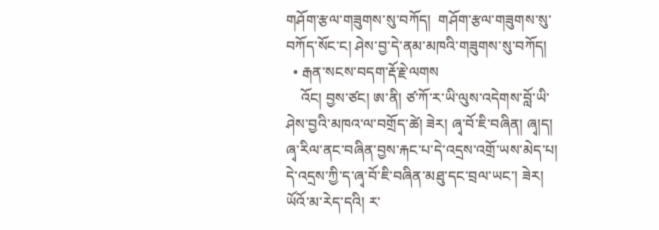གཤོག་རྩལ་གཟུགས་སུ་བཀོད།  གཤོག་རྩལ་གཟུགས་སུ་བཀོད་སོང་ང། ཤེས་བྱ་དེ་ནམ་མཁའི་གཟུགས་སུ་བཀོད།
  • རྒན་སངས་བདག་རྡོ་རྗེ་ལགས
    འོང། བྱས་ཙང། ཨ་ནི། ཙ་ཀོ་ར་ཡི་ལུས་འདེགས་བློ་ཡི་ཤེས་བྱའི་མཁའ་ལ་བགྲོད་ཚེ། ཟེར། ཞྭ་བོ་ཇི་བཞིན། ཞྭ།ད། ཞྭ་རིལ་ནང་བཞིན་བྱས་རྐང་པ་དེ་འདྲས་འགྲོ་ཡས་མེད་པ། དེ་འདྲས་ཀྱི་ད་ཞྭ་བོ་ཇི་བཞིན་མཐུ་དང་བྲལ་ཡང་། ཟེར། ཡོའོ་མ་རེད་དའི། ར་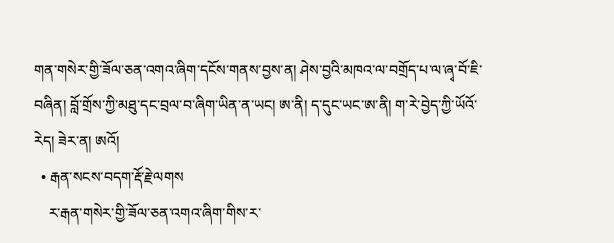གན་གསེར་གྱི་ཟོལ་ཅན་འགའ་ཞིག་དངོས་གནས་བྱས་ན། ཤེས་བྱའི་མཁའ་ལ་བགྲོད་པ་ལ་ཞྭ་བོ་ཇི་བཞིན། བློ་གྲོས་ཀྱི་མཐུ་དང་བྲལ་བ་ཞིག་ཡིན་ན་ཡང། ཨ་ནི། ད་དུང་ཡང་ཨ་ནི། ག་རེ་བྱེད་ཀྱི་ཡོའོ་རེད། ཟེར་ན། ཨའོ།
  • རྒན་སངས་བདག་རྡོ་རྗེ་ལགས
    ར་རྒན་གསེར་གྱི་ཟོལ་ཅན་འགའ་ཞིག་གིས་ར་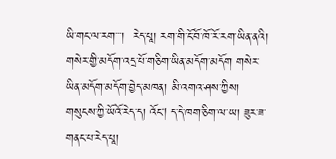ཡི་གང་ལ་རག་་་།  རེད་པཱ། རག་གི་ངོ་བོ་ཁོ་རོ་རག་ཡིན་ནའི། གསེར་གྱི་མདོག་འདྲ་པོ་གཅིག་ཡིན་མདོག་མདོག གསེར་ཡིན་མདོག་མདོག་བྱེད་མཁན། མི་འགའ་ཤས་ཀྱིས། གསུངས་ཀྱི་ཡོའོ་རེད་ད། འོང། ད་དེ་ཁག་ཅིག་ལ་ཡ། ཟུར་ཟ་གནང་པ་རེད་པཱ།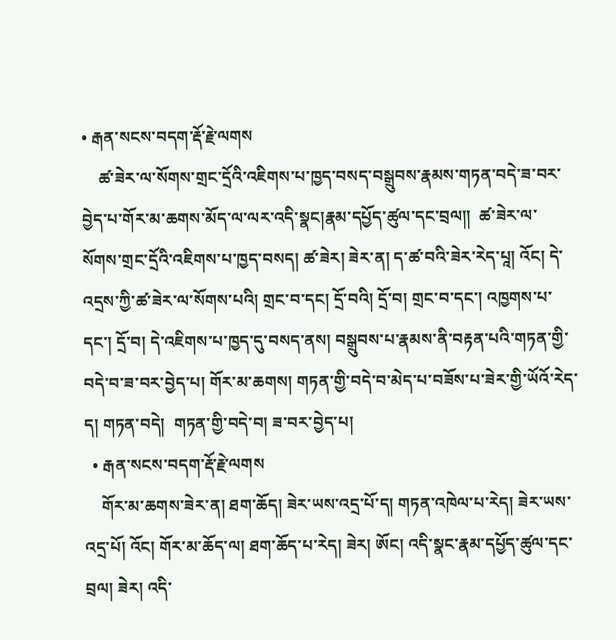• རྒན་སངས་བདག་རྡོ་རྗེ་ལགས
    ཚ་ཟེར་ལ་སོགས་གྲང་དྲོའི་འཇིགས་པ་ཁྱད་བསད་བསྒྲུབས་རྣམས་གཏན་བདེ་ཟ་བར་བྱེད་པ་གོར་མ་ཆགས་མོད་ལ་ལར་འདི་སྣང།རྣམ་དཔྱོད་ཚུལ་དང་བྲལ༎  ཚ་ཟེར་ལ་སོགས་གྲང་དྲོའི་འཇིགས་པ་ཁྱད་བསད། ཚ་ཟེར། ཟེར་ན། ད་ཚ་བའི་ཟེར་རེད་པཱ། འོང། དེ་འདྲས་ཀྱི་ཚ་ཟེར་ལ་སོགས་པའི། གྲང་བ་དང། དྲོ་བའི། དྲོ་བ། གྲང་བ་དང་། འཁྱགས་པ་དང་། དྲོ་བ། དེ་འཇིགས་པ་ཁྱད་དུ་བསད་ནས། བསྒྲུབས་པ་རྣམས་ནི་བརྟན་པའི་གཏན་གྱི་བདེ་བ་ཟ་བར་བྱེད་པ། གོར་མ་ཆགས། གཏན་གྱི་བདེ་བ་མེད་པ་བཟོས་པ་ཟེར་གྱི་ཡོའོ་རེད་ད། གཏན་བདེ།  གཏན་གྱི་བདེ་བ། ཟ་བར་བྱེད་པ།
  • རྒན་སངས་བདག་རྡོ་རྗེ་ལགས
    གོར་མ་ཆགས་ཟེར་ན། ཐག་ཆོད། ཟེར་ཡས་འདྲ་པོ་ད། གཏན་འཁེལ་པ་རེད། ཟེར་ཡས་འདྲ་པོ། འོང། གོར་མ་ཆོད་ལ། ཐག་ཆོད་པ་རེད། ཟེར། ཨོང། འདི་སྣང་རྣམ་དཔྱོད་ཚུལ་དང་བྲལ། ཟེར། འདི་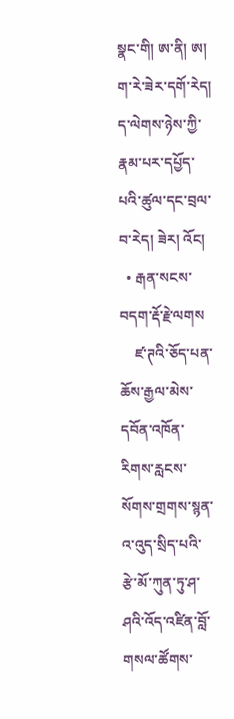སྣང་གི། ཨ་ནི། ཨ། ག་རེ་ཟེར་དགོ་རེད། ད་ལེགས་ཉེས་ཀྱི་རྣམ་པར་དཔྱོད་པའི་ཚུལ་དང་བྲལ་བ་རེད། ཟེར། འོང།
  • རྒན་སངས་བདག་རྡོ་རྗེ་ལགས
    ཛ་ཊའི་ཅོད་པན་ཆོས་རྒྱལ་མེས་དབོན་འཁོན་རིགས་རླངས་སོགས་གྲགས་སྙན་འ་འུད་སྲིད་པའི་རྩེ་མོ་ཀུན་ཏུ་ཤ་ཤའི་འོད་འཛིན་བློ་གསལ་ཚོགས་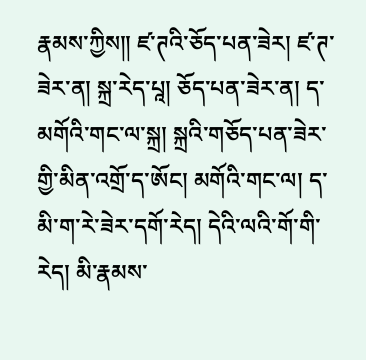རྣམས་ཀྱིས༎ ཛ་ཊའི་ཅོད་པན་ཟེར། ཛ་ཊ་ཟེར་ན། སྐྲ་རེད་པཱ། ཅོད་པན་ཟེར་ན། ད་མགོའི་གང་ལ་སྐྲ། སྐྲའི་གཅོད་པན་ཟེར་གྱི་མིན་འགྲོ་ད་ཨོང། མགོའི་གང་ལ། ད་མི་ག་རེ་ཟེར་དགོ་རེད། དེའི་ལའི་གོ་གི་རེད། མི་རྣམས་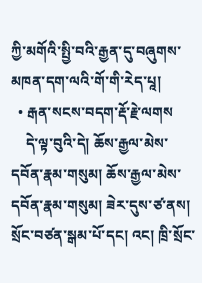ཀྱི་མགོའི་སྤྱི་བའི་རྒྱན་དུ་བཞུགས་མཁན་དག་ལའི་གོ་གི་རེད་པཱ།
  • རྒན་སངས་བདག་རྡོ་རྗེ་ལགས
    དེ་ལྟ་བུའི་དེ། ཆོས་རྒྱལ་མེས་དབོན་རྣམ་གསུམ། ཆོས་རྒྱལ་མེས་དབོན་རྣམ་གསུམ། ཟེར་དུས་ཙ་ནས། སྲོང་བཙན་སྒམ་པོ་དང། འང། ཁྲི་སྲོང་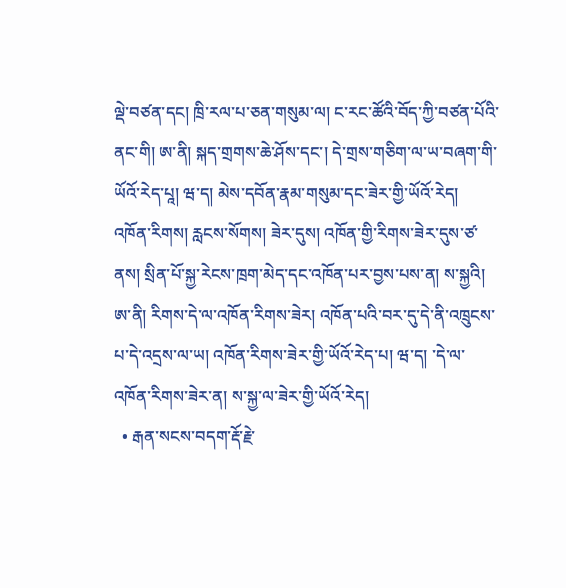ལྡེ་བཙན་དང། ཁྲི་རལ་པ་ཅན་གསུམ་ལ། ང་རང་ཚོའི་བོད་ཀྱི་བཙན་པོའི་ནང་གི། ཨ་ནི། སྐད་གྲགས་ཆེ་ཤོས་དང་། དེ་གྲས་གཅིག་ལ་ཡ་བཞག་གི་ཡོའོ་རེད་པཱ། ཝ་ད། མེས་དབོན་རྣམ་གསུམ་དང་ཟེར་གྱི་ཡོའོ་རེད། འཁོན་རིགས། རླངས་སོགས། ཟེར་དུས། འཁོན་གྱི་རིགས་ཟེར་དུས་ཙ་ནས། སྲིན་པོ་སྐྱ་རེངས་ཁྲག་མེད་དང་འཁོན་པར་བྱས་པས་ན། ས་སྐྱའི། ཨ་ནི། རིགས་དེ་ལ་འཁོན་རིགས་ཟེར། འཁོན་པའི་བར་དུ་དེ་ནི་འཁྲུངས་པ་དེ་འདྲས་ལ་ཡ། འཁོན་རིགས་ཟེར་གྱི་ཡོའོ་རེད་པ། ཝ་ད། ་དེ་ལ་འཁོན་རིགས་ཟེར་ན། ས་སྐྱ་ལ་ཟེར་གྱི་ཡོའོ་རེད།
  • རྒན་སངས་བདག་རྡོ་རྗེ་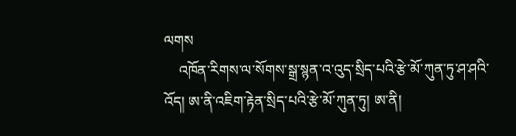ལགས
    འཁོན་རིགས་ལ་སོགས་སྒྲ་སྙན་འ་འུད་སྲིད་པའི་རྩེ་མོ་ཀུན་ཏུ་ཤ་ཤའི་འོད། ཨ་ནི་འཇིག་རྟེན་སྲིད་པའི་རྩེ་མོ་ཀུན་ཏུ། ཨ་ནི།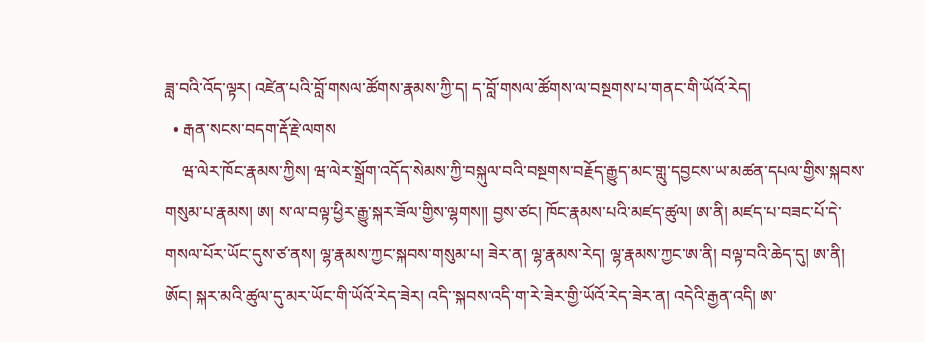ཟླ་བའི་འོད་ལྟར། འཛེན་པའི་བློ་གསལ་ཚོགས་རྣམས་ཀྱི་ད། ད་བློ་གསལ་ཚོགས་ལ་བསྔགས་པ་གནང་གི་ཡོའོ་རེད།
  • རྒན་སངས་བདག་རྡོ་རྗེ་ལགས
    ཝ་ལེར་ཁོང་རྣམས་ཀྱིས། ཝ་ལེར་སྒྲོག་འདོད་སེམས་ཀྱི་བསྐུལ་བའི་བསྔགས་བརྗོད་རྒྱུད་མང་གླུ་དབྱངས་ཡ་མཚན་དཔལ་གྱིས་སྐབས་གསུམ་པ་རྣམས། ཨ། ས་ལ་བལྟ་ཕྱིར་རྒྱུ་སྐར་ཟོལ་གྱིས་ལྷགས༎ བྱས་ཙང། ཁོང་རྣམས་པའི་མཛད་ཚུལ། ཨ་ནི། མཛད་པ་བཟང་པོ་དེ་གསལ་པོར་ཡོང་དུས་ཙ་ནས། ལྷ་རྣམས་ཀྱང་སྐབས་གསུམ་པ། ཟེར་ན། ལྷ་རྣམས་རེད། ལྷ་རྣམས་ཀྱང་ཨ་ནི། བལྟ་བའི་ཆེད་དུ། ཨ་ནི། ཨོང། སྐར་མའི་ཚུལ་དུ་མར་ཡོང་གི་ཡོའོ་རེད་ཟེར། འདི་་སྐབས་འདི་ག་རེ་ཟེར་གྱི་ཡོའོ་རེད་ཟེར་ན། འདེའི་རྒྱན་འདི། ཨ་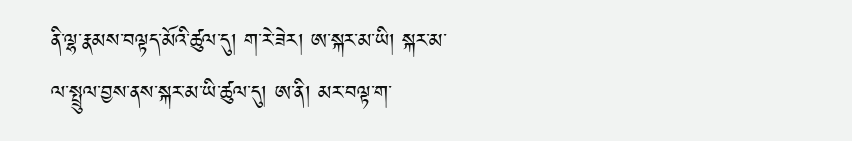ནི་ལྷ་རྣམས་བལྟད་མོའི་ཚུལ་དུ། ག་རེ་ཟེར། ཨ་སྐར་མ་ཡི། སྐར་མ་ལ་སྤྲུལ་བྱས་ནས་སྐར་མ་ཡི་ཚུལ་དུ། ཨ་ནི། མར་བལྟ་ག་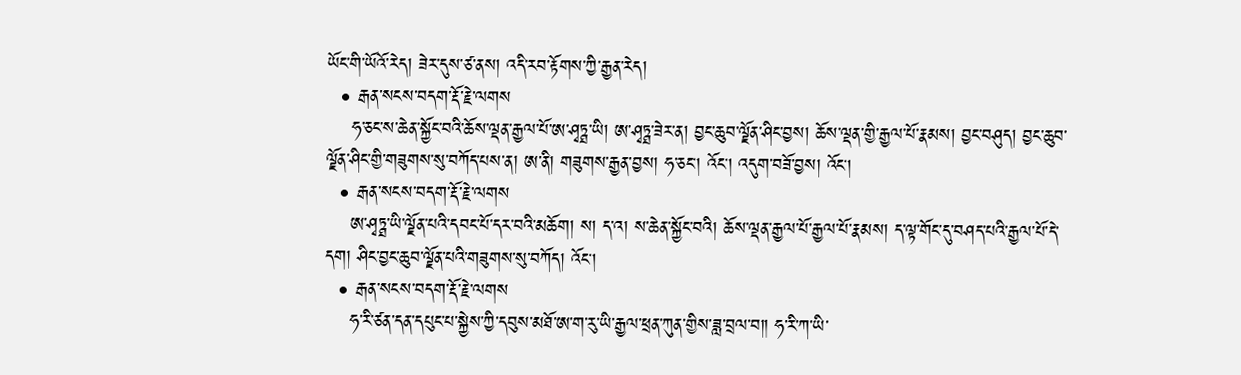ཡོང་གི་ཡོའོ་རེད། ཟེར་དུས་ཙ་ནས། འདི་རབ་རྟོགས་ཀྱི་རྒྱན་རེད།
  • རྒན་སངས་བདག་རྡོ་རྗེ་ལགས
    ཧ་ཅང་ས་ཆེན་སྐྱོང་བའི་ཆོས་ལྡན་རྒྱལ་པོ་ཨ་ཤྭཏྠ་ཡི། ཨ་ཤྭཏྠ་ཟེར་ན། བྱང་ཆུབ་ལྗོན་ཤིང་བྱས། ཆོས་ལྡན་གྱི་རྒྱལ་པོ་རྣམས། བྱང་བཤུད། བྱང་ཆུབ་ལྗོན་ཤིང་གྱི་གཟུགས་སུ་བཀོད་པས་ན། ཨ་ནི། གཟུགས་རྒྱན་བྱས། ཧ་ཅང། འོང། འདུག་བཟོ་བྱས། འོང།
  • རྒན་སངས་བདག་རྡོ་རྗེ་ལགས
    ཨ་ཤྭཏྠ་ཡི་ལྗོན་པའི་དབང་པོ་དར་བའི་མཆོག། ས། ད་འ། ས་ཆེན་སྐྱོང་བའི། ཆོས་ལྡན་རྒྱལ་པོ་རྒྱལ་པོ་རྣམས། ད་ལྟ་གོང་དུ་བཤད་པའི་རྒྱལ་པོ་དེ་དག། ཤིང་བྱང་ཆུབ་ལྗོན་པའི་གཟུགས་སུ་བཀོད། འོང།
  • རྒན་སངས་བདག་རྡོ་རྗེ་ལགས
    ཧ་རི་ཙན་དན་དཔུང་པ་སྐྱེས་ཀྱི་དབུས་མཐོ་ཨ་ག་རུ་ཡི་རྒྱལ་ཕྲན་ཀུན་གྱིས་ཟླ་བྲལ་བ༎ ཧ་རི་ཀ་ཡི་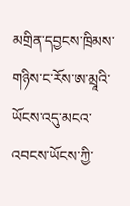མགྲིན་དབྱངས་ཁྲིམས་གཉིས་ང་རོས་ཨ་མྲཱའི་ཡོངས་འདུ་མངའ་འབངས་ཡོངས་ཀྱི་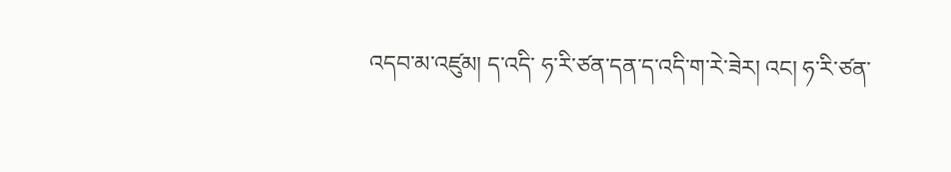འདབ་མ་འཛུམ། ད་འདི་ ཧ་རི་ཙན་དན་ད་འདི་ག་རེ་ཟེར། འང། ཧ་རི་ཙན་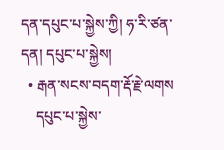དན་དཔུང་པ་སྐྱེས་ཀྱི། ཧ་རི་ཙན་དན། དཔུང་པ་སྐྱེས།
  • རྒན་སངས་བདག་རྡོ་རྗེ་ལགས
    དཔུང་པ་སྐྱེས་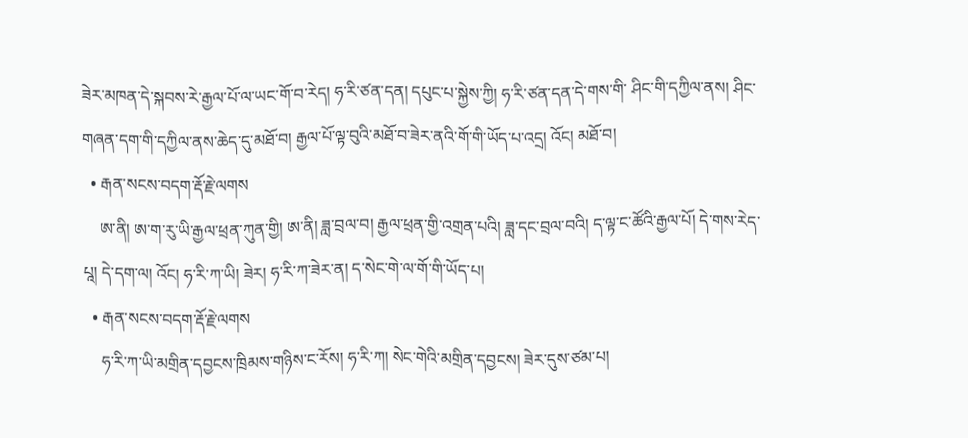ཟེར་མཁན་དེ་སྐབས་རེ་རྒྱལ་པོ་ལ་ཡང་གོ་བ་རེད། ཧ་རི་ཙན་དན། དཔུང་པ་སྐྱེས་ཀྱི། ཧ་རི་ཙན་དན་དེ་གས་གི་ ཤིང་གི་དཀྱིལ་ནས། ཤིང་གཞན་དག་གི་དཀྱིལ་ནས་ཆེད་དུ་མཐོ་བ། རྒྱལ་པོ་ལྟ་བུའི་མཐོ་བ་ཟེར་ནའི་གོ་གི་ཡོད་པ་འདྲ། འོང། མཐོ་བ།
  • རྒན་སངས་བདག་རྡོ་རྗེ་ལགས
    ཨ་ནི། ཨ་ག་རུ་ཡི་རྒྱལ་ཕྲན་ཀུན་གྱི། ཨ་ནི། ཟླ་བྲལ་བ། རྒྱལ་ཕྲན་གྱི་འགྲན་པའི། ཟླ་དང་བྲལ་བའི། ད་ལྟ་ང་ཚོའི་རྒྱལ་པོ། དེ་གས་རེད་པཱ། དེ་དག་ལ། འོང། ཧ་རི་ཀ་ཡི། ཟེར། ཧ་རི་ཀ་ཟེར་ན། ད་སེང་གེ་ལ་གོ་གི་ཡོད་པ།
  • རྒན་སངས་བདག་རྡོ་རྗེ་ལགས
    ཧ་རི་ཀ་ཡི་མགྲིན་དབྱངས་ཁྲིམས་གཉིས་ང་རོས། ཧ་རི་ཀ། སེང་གེའི་མགྲིན་དབྱངས། ཟེར་དུས་ཙམ་པ།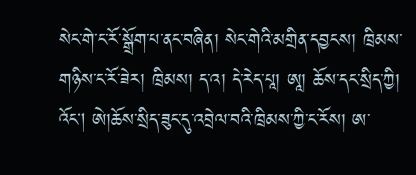སེང་གེ་ང་རོ་སྒྲོག་པ་ནང་བཞིན། སེང་གེའི་མགྲིན་དབྱངས། ཁྲིམས་གཉིས་ང་རོ་ཟེར། ཁྲིམས། ད་འ། དེ་རེད་པཱ། ཨཱ། ཆོས་དང་སྲིད་ཀྱི། འོང། ཨེ།ཆོས་སྲིད་ཟུང་དུ་འབྲེལ་བའི་ཁྲིམས་ཀྱི་ང་རོས། ཨ་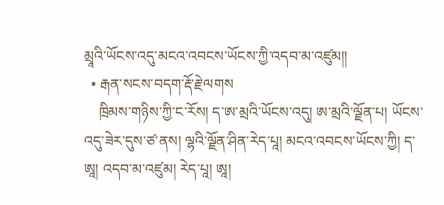མྲཱའི་ཡོངས་འདུ་མངའ་འབངས་ཡོངས་ཀྱི་འདབ་མ་འཛུམ༎
  • རྒན་སངས་བདག་རྡོ་རྗེ་ལགས
    ཁྲིམས་གཉིས་ཀྱི་ང་རོས། ད་ཨ་མྲའི་ཡོངས་འདུ། ཨ་མྲའི་ལྗོན་པ། ཡོངས་འདུ་ཟེར་དུས་ཙ་ནས། ལྷའི་ལྗོན་ཤིན་རེད་པཱ། མངའ་འབངས་ཡོངས་ཀྱི། ད་ཨཱ། འདབ་མ་འཛུམ། རེད་པཱ། ཨཱ།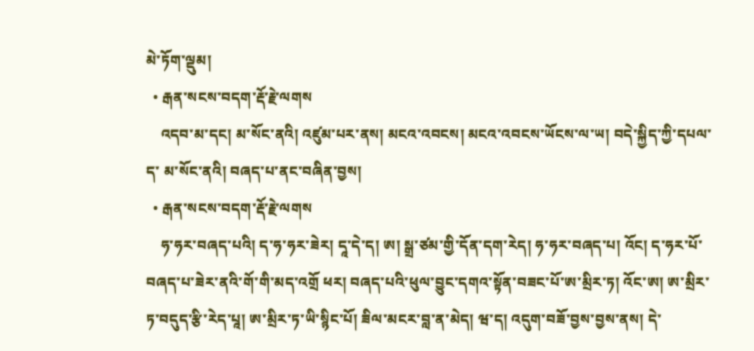མེ་ཏོག་ལྡུམ།
  • རྒན་སངས་བདག་རྡོ་རྗེ་ལགས
    འདབ་མ་དང། མ་སོང་ནའི། འཛུམ་པར་ནས། མངའ་འབངས། མངའ་འབངས་ཡོངས་ལ་ཡ། བདེ་སྐྱིད་ཀྱི་དཔལ་ད་ མ་སོང་ནའི། བཞད་པ་ནང་བཞིན་བྱས།
  • རྒན་སངས་བདག་རྡོ་རྗེ་ལགས
    ཧ་ཧར་བཞད་པའི། ད་ཧ་ཧར་ཟེར། དཱ་དེ་ད། ཨ། སྒྲ་ཙམ་གྱི་དོན་དག་རེད། ཧ་ཧར་བཞད་པ། འོང། ད་ཧར་པོ་བཞད་པ་ཟེར་ནའི་གོ་གི་མད་འགྲོ ཕར། བཞད་པའི་ཕུལ་བྱུང་དགའ་སྟོན་བཟང་པོ་ཨ་མྲིར་ཏ། འོང་ཨ། ཨ་མྲིར་ཏ་བདུད་རྩི་རེད་པཱ། ཨ་མྲིར་ཏ་ཡི་སྙིང་པོ། ཟིལ་མངར་བླ་ན་མེད། ཝ་ད། འདུག་བཟོ་བྱས་བྱས་ནས། དེ་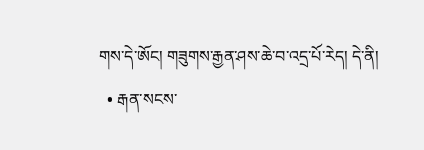གས་དེ་ཨོང། གཟུགས་རྒྱན་ཤས་ཆེ་བ་འདྲ་པོ་རེད། དེ་ནི།
  • རྒན་སངས་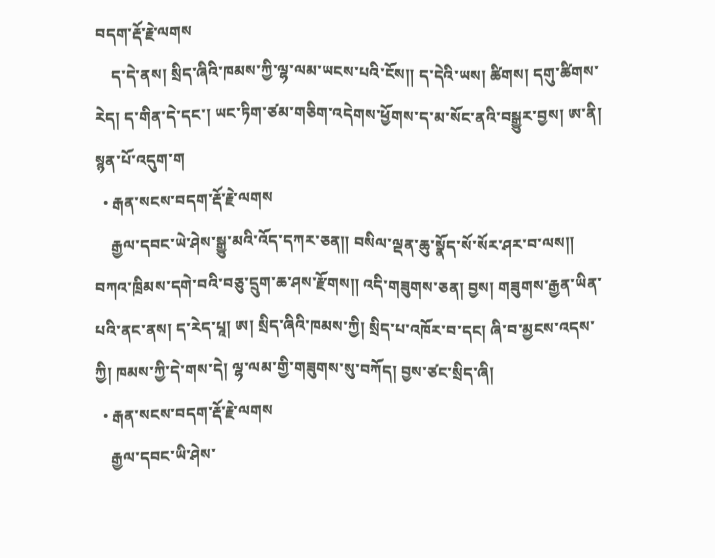བདག་རྡོ་རྗེ་ལགས
    ད་དེ་ནས། སྲིད་ཞིའི་ཁམས་ཀྱི་ལྷ་ལམ་ཡངས་པའི་ངོས༎ ད་དེའི་ཡས། ཚིགས། དགུ་ཚིགས་རེད། ད་གིན་དེ་དང་། ཡང་ཏིག་ཙམ་གཅིག་འདེགས་ཕྱོགས་ད་མ་སོང་ནའི་བསྒྱུར་བྱས། ཨ་ནི། སྙན་པོ་འདུག་ག
  • རྒན་སངས་བདག་རྡོ་རྗེ་ལགས
    རྒྱལ་དབང་ཡེ་ཤེས་སྒྱུ་མའི་འོད་དཀར་ཅན༎ བསིལ་ལྡན་ཆུ་སྣོད་སོ་སོར་ཤར་བ་ལས༎ བཀའ་ཁྲིམས་དགེ་བའི་བཅུ་དྲུག་ཆ་ཤས་རྫོགས༎ འདི་གཟུགས་ཅན། བྱས། གཟུགས་རྒྱན་ཡིན་པའི་ནང་ནས། ད་རེད་པཱ། ཨ། སྲིད་ཞིའི་ཁམས་ཀྱི། སྲིད་པ་འཁོར་བ་དང། ཞི་བ་མྱངས་འདས་ཀྱི། ཁམས་ཀྱི་དེ་གས་དེ། ལྷ་ལམ་གྱི་གཟུགས་སུ་བཀོད། བྱས་ཙང་སྲིད་ཞི།
  • རྒན་སངས་བདག་རྡོ་རྗེ་ལགས
    རྒྱལ་དབང་ཡི་ཤེས་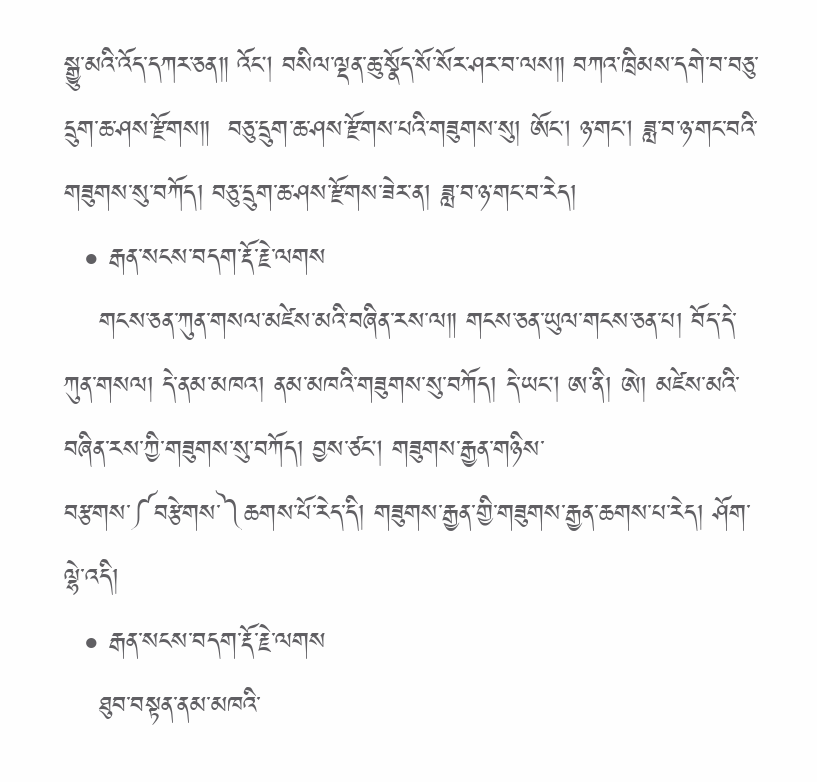སྒྱུ་མའི་འོད་དཀར་ཅན༎ འོང། བསིལ་ལྡན་ཆུ་སྣོད་སོ་སོར་ཤར་བ་ལས༎ བཀའ་ཁྲིམས་དགེ་བ་བཅུ་དྲུག་ཆ་ཤས་རྫོགས༎  བཅུ་དྲུག་ཆ་ཤས་རྫོགས་པའི་གཟུགས་སུ། ཨོང། ཉ་གང། ཟླ་བ་ཉ་གང་བའི་གཟུགས་སུ་བཀོད། བཅུ་དྲུག་ཆ་ཤས་རྫོགས་ཟེར་ན། ཟླ་བ་ཉ་གང་བ་རེད།
  • རྒན་སངས་བདག་རྡོ་རྗེ་ལགས
    གངས་ཅན་ཀུན་གསལ་མཛེས་མའི་བཞིན་རས་ལ༎ གངས་ཅན་ཡུལ་གངས་ཅན་པ། བོད་དེ་ཀུན་གསལ། དེ་ནམ་མཁའ། ནམ་མཁའི་གཟུགས་སུ་བཀོད། དེ་ཡང། ཨ་ནི། ཨེ། མཛེས་མའི་བཞིན་རས་ཀྱི་གཟུགས་སུ་བཀོད། བྱས་ཙང། གཟུགས་རྒྱན་གཉིས་བརྩགས་༼བརྩེགས་༽ཆགས་པོ་རེད་དི། གཟུགས་རྒྱན་གྱི་གཟུགས་རྒྱན་ཆགས་པ་རེད། ཤོག་ལྷེ་འདི།
  • རྒན་སངས་བདག་རྡོ་རྗེ་ལགས
    ཐུབ་བསྟན་ནམ་མཁའི་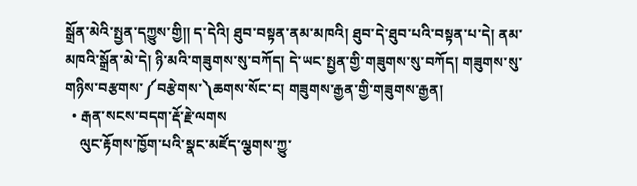སྒྲོན་མེའི་སྤྱན་དཀྱུས་གྱི༎ ད་དེའི། ཐུབ་བསྟན་ནམ་མཁའི། ཐུབ་དེ་ཐུབ་པའི་བསྟན་པ་དེ། ནམ་མཁའི་སྒྲོན་མེ་དེ། ཉི་མའི་གཟུགས་སུ་བཀོད། དེ་ཡང་སྤྱན་གྱི་གཟུགས་སུ་བཀོད། གཟུགས་སུ་གཉིས་བརྩགས་༼བརྩེགས་༽ཆགས་སོང་ང། གཟུགས་རྒྱན་གྱི་གཟུགས་རྒྱན།
  • རྒན་སངས་བདག་རྡོ་རྗེ་ལགས
    ལུང་རྟོགས་ཁྱོག་པའི་སྣང་མཛོད་ལྕགས་ཀྱུ་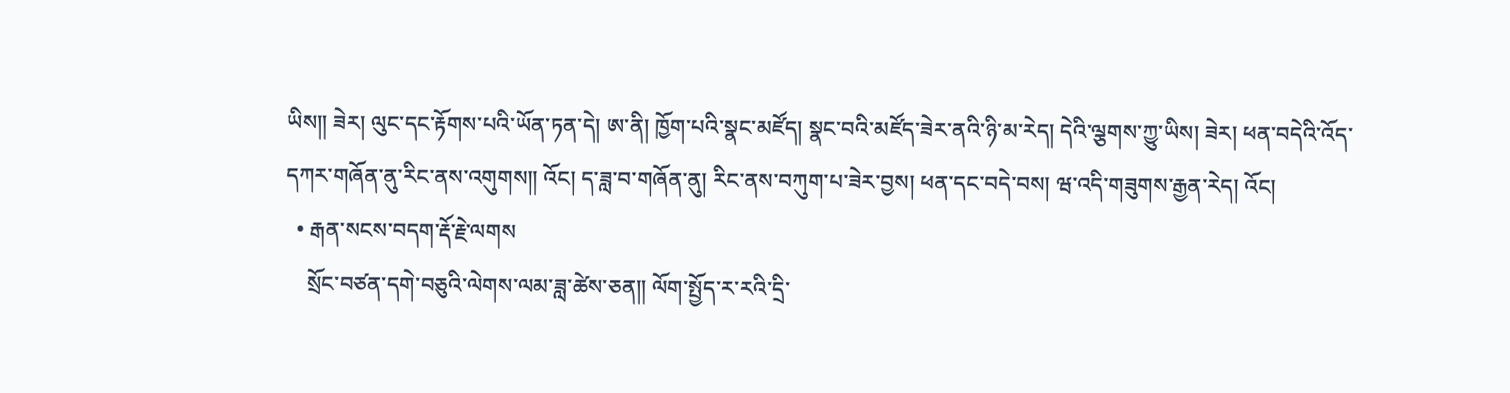ཡིས༎ ཟེར། ལུང་དང་རྟོགས་པའི་ཡོན་ཏན་དེ། ཨ་ནི། ཁྱོག་པའི་སྣང་མཛོད། སྣང་བའི་མཛོད་ཟེར་ནའི་ཉི་མ་རེད། དེའི་ལྕགས་ཀྱུ་ཡིས། ཟེར། ཕན་བདེའི་འོད་དཀར་གཞོན་ནུ་རིང་ནས་འགུགས༎ འོང། ད་ཟླ་བ་གཞོན་ནུ། རིང་ནས་བཀུག་པ་ཟེར་བྱས། ཕན་དང་བདེ་བས། ཝ་འདི་གཟུགས་རྒྱན་རེད། འོང།
  • རྒན་སངས་བདག་རྡོ་རྗེ་ལགས
    སྲོང་བཙན་དགེ་བཅུའི་ལེགས་ལམ་ཟླ་ཚེས་ཅན༎ ལོག་སྤྱོད་ར་རའི་དྲི་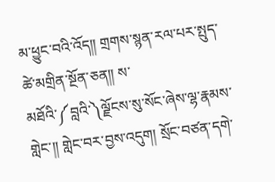མ་ཕྱུང་བའི་འོད༎ གྲགས་སྙན་རལ་པར་སྤུད་ཚེ་མགྲིན་སྔོན་ཅན༎ ས་མཐོའི་༼བླའི་༽ལྗོངས་སུ་སོང་ཞེས་ལྷ་རྣམས་གླེང་༎ གླེང་བར་བྱས་འདུག། སྲོང་བཙན་དགེ་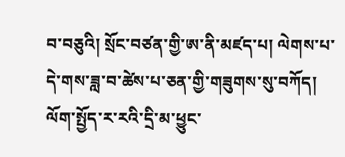བ་བཅུའི། སྲོང་བཙན་གྱི་ཨ་ནི་མཛད་པ། ལེགས་པ་དེ་གས་ཟླ་བ་ཚེས་པ་ཅན་གྱི་གཟུགས་སུ་བཀོད། ལོག་སྤྱོད་ར་རའི་དྲི་མ་ཕྱུང་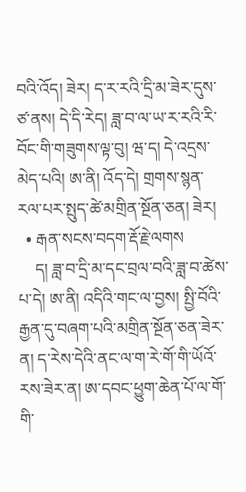བའི་འོད། ཟེར། ད་ར་རའི་དྲི་མ་ཟེར་དུས་ཙ་ནས། དེ་དི་རེད། ཟླ་བ་ལ་ཡ་ར་རའི་རི་བོང་གི་གཟུགས་ལྟ་བུ། ཝ་ད། དེ་འདྲས་མེད་པའི། ཨ་ནི། འོད་དེ། གྲགས་སྙན་རལ་པར་སྤུད་ཚེ་མགྲིན་སྔོན་ཅན། ཟེར།
  • རྒན་སངས་བདག་རྡོ་རྗེ་ལགས
    ད། ཟླ་བ་དྲི་མ་དང་བྲལ་བའི་ཟླ་བ་ཚེས་པ་དེ། ཨ་ནི། འདིའི་གང་ལ་བྱས། སྤྱི་བོའི་རྒྱན་དུ་བཞག་པའི་མགྲིན་སྔོན་ཅན་ཟེར་ན། ད་རེས་དེའི་ནང་ལ་ག་རེ་གོ་གི་ཡོའོ་རས་ཟེར་ན། ཨ་དབང་ཕྱུག་ཆེན་པོ་ལ་གོ་གི་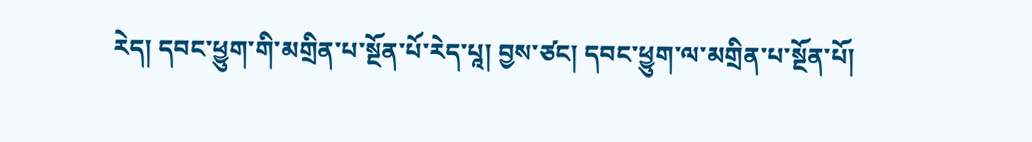རེད། དབང་ཕྱུག་གི་མགྲིན་པ་སྔོན་པོ་རེད་པཱ། བྱས་ཙང། དབང་ཕྱུག་ལ་མགྲིན་པ་སྔོན་པོ།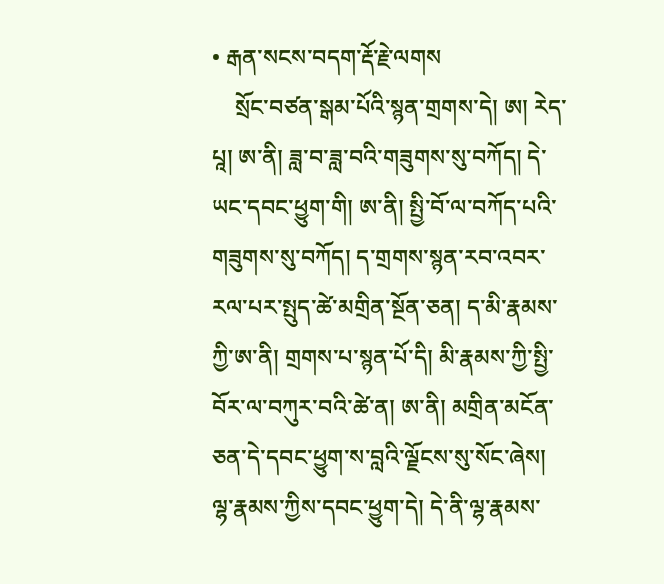• རྒན་སངས་བདག་རྡོ་རྗེ་ལགས
    སྲོང་བཙན་སྒམ་པོའི་སྙན་གྲགས་དེ། ཨ། རེད་པཱ། ཨ་ནི། ཟླ་བ་ཟླ་བའི་གཟུགས་སུ་བཀོད། དེ་ཡང་དབང་ཕྱུག་གི། ཨ་ནི། སྤྱི་བོ་ལ་བཀོད་པའི་གཟུགས་སུ་བཀོད། ད་གྲགས་སྙན་རབ་འབར་རལ་པར་སྤུད་ཚེ་མགྲིན་སྔོན་ཅན། ད་མི་རྣམས་ཀྱི་ཨ་ནི། གྲགས་པ་སྙན་པོ་དི། མི་རྣམས་ཀྱི་སྤྱི་བོར་ལ་བཀུར་བའི་ཚེ་ན། ཨ་ནི། མགྲིན་མངོན་ཅན་དེ་དབང་ཕྱུག་ས་བླའི་ལྗོངས་སུ་སོང་ཞེས། ལྷ་རྣམས་ཀྱིས་དབང་ཕྱུག་དེ། དེ་ནི་ལྷ་རྣམས་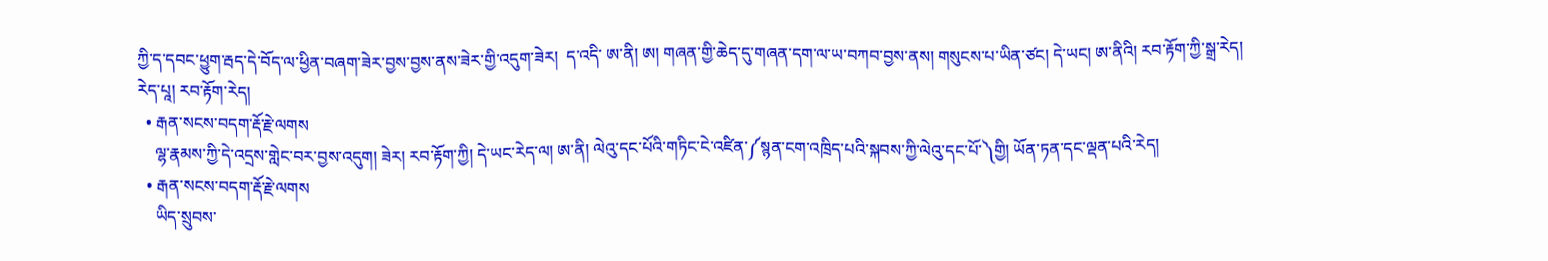ཀྱི་ད་དབང་ཕྱུག་རྦད་དེ་བོད་ལ་ཕྱིན་བཞག་ཟེར་བྱས་བྱས་ནས་ཟེར་གྱི་འདུག་ཟེར།  ད་འདི་ ཨ་ནི། ཨ། གཞན་གྱི་ཆེད་དུ་གཞན་དག་ལ་ཡ་བཀབ་བྱས་ནས། གསུངས་པ་ཡིན་ཙང། དེ་ཡང། ཨ་ནིའི། རབ་རྟོག་ཀྱི་སྒྲ་རེད། རེད་པཱ། རབ་རྟོག་རེད།
  • རྒན་སངས་བདག་རྡོ་རྗེ་ལགས
    ལྷ་རྣམས་ཀྱི་དེ་འདྲས་གླེང་བར་བྱས་འདུག། ཟེར། རབ་རྟོག་ཀྱི། དེ་ཡང་རེད་ལ། ཨ་ནི། ལེའུ་དང་པོའི་གཏིང་ངེ་འཛིན་༼སྙན་ངག་འཁྲིད་པའི་སྐབས་ཀྱི་ལེའུ་དང་པོ་༽གྱི། ཡོན་ཏན་དང་ལྡན་པའི་རེད།
  • རྒན་སངས་བདག་རྡོ་རྗེ་ལགས
    ཡིད་སྲུབས་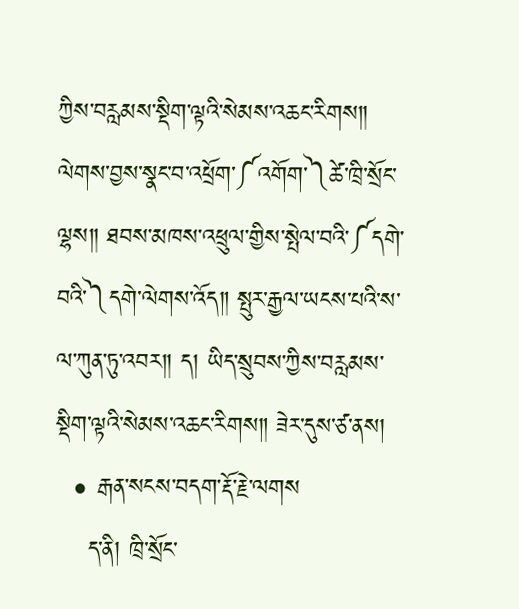ཀྱིས་བརླམས་སྡིག་ལྟའི་སེམས་འཆང་རིགས༎ ལེགས་བྱས་སྣང་བ་འཕྲོག་༼འགོག་༽ཚེ་ཁྲི་སྲོང་ལྷས༎ ཐབས་མཁས་འཕྲུལ་གྱིས་སྤེལ་བའི་༼དགེ་བའི་༽དགེ་ལེགས་འོད༎ སྤུར་རྒྱལ་ཡངས་པའི་ས་ལ་ཀུན་ཏུ་འབར༎ ད། ཡིད་སྲུབས་ཀྱིས་བརླམས་སྡིག་ལྟའི་སེམས་འཆང་རིགས༎ ཟེར་དུས་ཙ་ནས།
  • རྒན་སངས་བདག་རྡོ་རྗེ་ལགས
    ད་ནི། ཁྲི་སྲོང་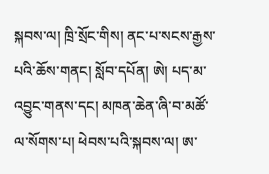སྐབས་ལ། ཁྲི་སྲོང་གིས། ནང་པ་སངས་རྒྱས་པའི་ཆོས་གནང། སློབ་དཔོན། ཨེ། པད་མ་འབྱུང་གནས་དང། མཁན་ཆེན་ཞི་བ་མཚོ་ལ་སོགས་པ། ཕེབས་པའི་སྐབས་ལ། ཨ་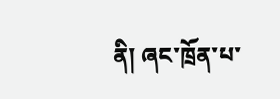ནི། ཞང་ཁྲོན་པ་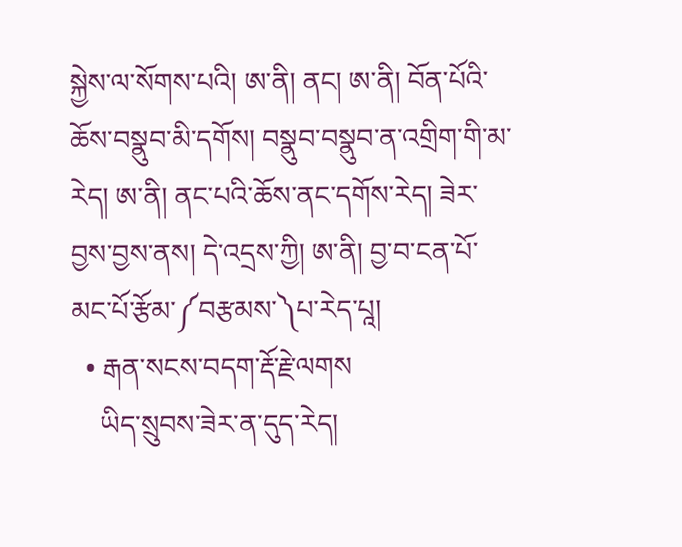སྐྱེས་ལ་སོགས་པའི། ཨ་ནི། ནང། ཨ་ནི། བོན་པོའི་ཆོས་བསྣུབ་མི་དགོས། བསྣུབ་བསྣུབ་ན་འགྲིག་གི་མ་རེད། ཨ་ནི། ནང་པའི་ཆོས་ནང་དགོས་རེད། ཟེར་བྱས་བྱས་ནས། དེ་འདྲས་ཀྱི། ཨ་ནི། བྱ་བ་ངན་པོ་མང་པོ་རྩོམ་༼བརྩམས་༽པ་རེད་པཱ།
  • རྒན་སངས་བདག་རྡོ་རྗེ་ལགས
    ཡིད་སྲུབས་ཟེར་ན་དུད་རེད།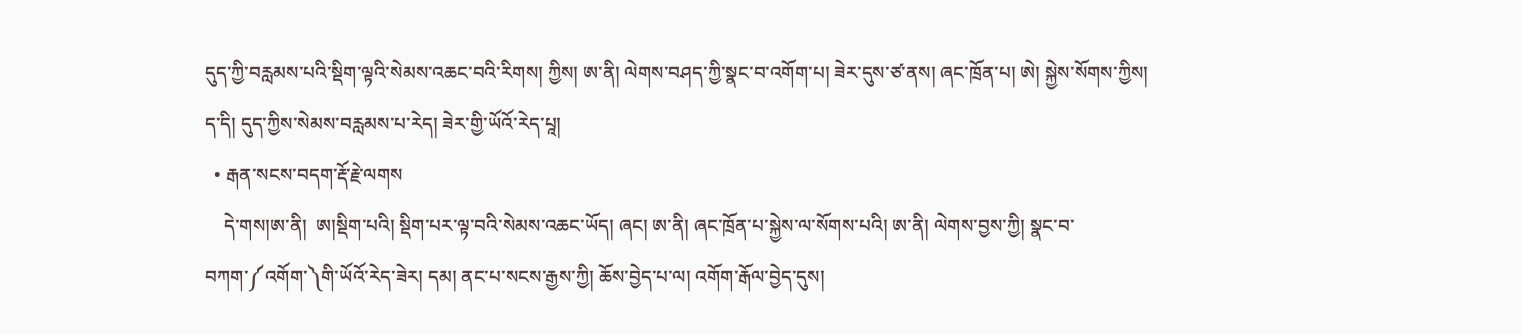དུད་ཀྱི་བརླམས་པའི་སྡིག་ལྟའི་སེམས་འཆང་བའི་རིགས། ཀྱིས། ཨ་ནི། ལེགས་བཤད་ཀྱི་སྣང་བ་འགོག་པ། ཟེར་དུས་ཙ་ནས། ཞང་ཁྲོན་པ། ཨེ། སྐྱེས་སོགས་ཀྱིས། ད་དི། དུད་ཀྱིས་སེམས་བརླམས་པ་རེད། ཟེར་གྱི་ཡོའོ་རེད་པཱ།
  • རྒན་སངས་བདག་རྡོ་རྗེ་ལགས
    དེ་གས།ཨ་ནི།  ཨ།སྡིག་པའི། སྡིག་པར་ལྟ་བའི་སེམས་འཆང་ཡོད། ཞང། ཨ་ནི། ཞང་ཁྲོན་པ་སྐྱེས་ལ་སོགས་པའི། ཨ་ནི། ལེགས་བྱས་ཀྱི། སྣང་བ་བཀག་༼འགོག་༽གི་ཡོའོ་རེད་ཟེར། དམ། ནང་པ་སངས་རྒྱས་ཀྱི། ཆོས་བྱེད་པ་ལ། འགོག་རྒོལ་བྱེད་དུས།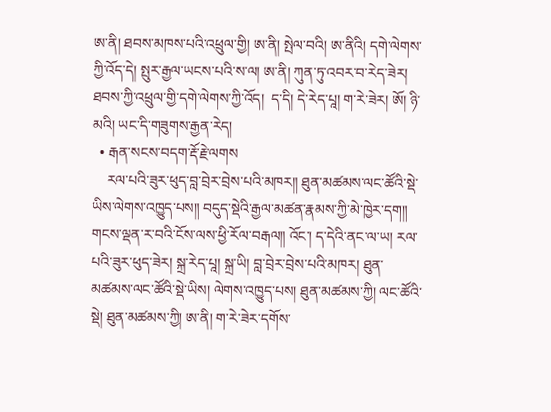ཨ་ནི། ཐབས་མཁས་པའི་འཕྲུལ་གྱི། ཨ་ནི། སྤེལ་བའི། ཨ་ནིའི། དགེ་ལེགས་ཀྱི་འོད་དེ། སྤུར་རྒྱལ་ཡངས་པའི་ས་ལ། ཨ་ནི། ཀུན་ཏུ་འབར་བ་རེད་ཟེར། ཐབས་ཀྱི་འཕྲུལ་གྱི་དགེ་ལེགས་ཀྱི་འོད།  ད་དི། དེ་རེད་པཱ། ག་རེ་ཟེར། ཨོ། ཉི་མའི། ཡང་དི་གཟུགས་རྒྱན་རེད།
  • རྒན་སངས་བདག་རྡོ་རྗེ་ལགས
    རལ་པའི་ཟུར་ཕུད་བླ་བྲེར་བྲེས་པའི་མཁར༎ ཐུན་མཚམས་ལང་ཚོའི་སྡེ་ཡིས་ལེགས་འཁྱུད་པས༎ བདུད་སྡེའི་རྒྱལ་མཚན་རྣམས་ཀྱི་མེ་ཁྱེར་དག༎ གངས་ལྡན་ར་བའི་ངོས་ལས་ཕྱི་རོལ་བརྒལ༎ འོང་། ད་དེའི་ནང་ལ་ཡ། རལ་པའི་ཟུར་ཕུད་ཟེར། སྐྲ་རེད་པཱ། སྐྲ་ཡི། བླ་བྲེར་བྲེས་པའི་མཁར། ཐུན་མཚམས་ལང་ཚོའི་སྡེ་ཡིས། ལེགས་འཁྱུད་པས། ཐུན་མཚམས་ཀྱི། ལང་ཚོའི་སྡེ། ཐུན་མཚམས་ཀྱི། ཨ་ནི། ག་རེ་ཟེར་དགོས་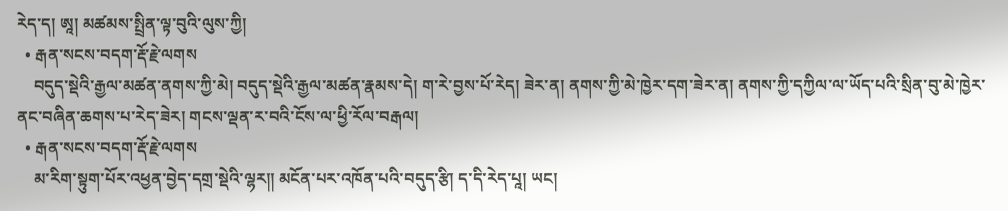རེད་ད། ཨཱ། མཚམས་སྤྲིན་ལྟ་བུའི་ལུས་ཀྱི།
  • རྒན་སངས་བདག་རྡོ་རྗེ་ལགས
    བདུད་སྡེའི་རྒྱལ་མཚན་ནགས་ཀྱི་མེ། བདུད་སྡེའི་རྒྱལ་མཚན་རྣམས་དེ། ག་རེ་བྱས་པོ་རེད། ཟེར་ན། ནགས་ཀྱི་མེ་ཁྱེར་དག་ཟེར་ན། ནགས་ཀྱི་དཀྱིལ་ལ་ཡོད་པའི་སྲིན་བུ་མེ་ཁྱེར་ནང་བཞིན་ཆགས་པ་རེད་ཟེར། གངས་ལྡན་ར་བའི་ངོས་ལ་ཕྱི་རོལ་བརྒལ།
  • རྒན་སངས་བདག་རྡོ་རྗེ་ལགས
    མ་རིག་སྟུག་པོར་འཕྱན་བྱེད་དགྲ་སྡེའི་ལྷར༎ མངོན་པར་འཁོན་པའི་བདུད་རྩི། ད་དི་རེད་པཱ། ཡང།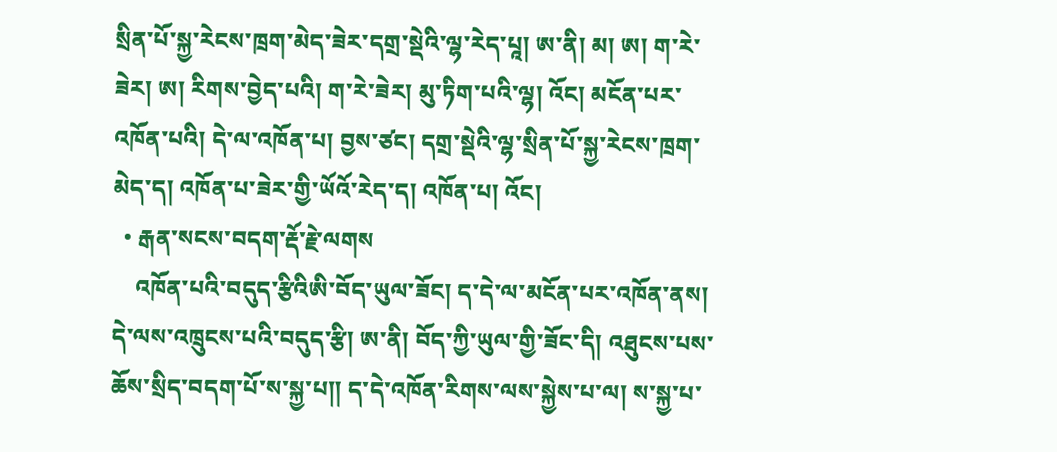སྲིན་པོ་སྐྱ་རེངས་ཁྲག་མེད་ཟེར་དགྲ་སྡེའི་ལྷ་རེད་པཱ། ཨ་ནི། མ། ཨ། ག་རེ་ཟེར། ཨ། རིགས་བྱེད་པའི། ག་རེ་ཟེར། མུ་ཏིག་པའི་ལྷ། འོང། མངོན་པར་འཁོན་པའི། དེ་ལ་འཁོན་པ། བྱས་ཙང། དགྲ་སྡེའི་ལྷ་སྲིན་པོ་སྐྱ་རེངས་ཁྲག་མེད་ད། འཁོན་པ་ཟེར་གྱི་ཡོའོ་རེད་ད། འཁོན་པ། འོང།
  • རྒན་སངས་བདག་རྡོ་རྗེ་ལགས
    འཁོན་པའི་བདུད་རྩིའིཨི་བོད་ཡུལ་ཟོང། ད་དེ་ལ་མངོན་པར་འཁོན་ནས། དེ་ལས་འཁྲུངས་པའི་བདུད་རྩི། ཨ་ནི། བོད་ཀྱི་ཡུལ་གྱི་ཟོང་དི། འཐུངས་པས་ཆོས་སྲིད་བདག་པོ་ས་སྐྱ་པ༎ ད་དེ་འཁོན་རིགས་ལས་སྐྱེས་པ་ལ། ས་སྐྱ་པ་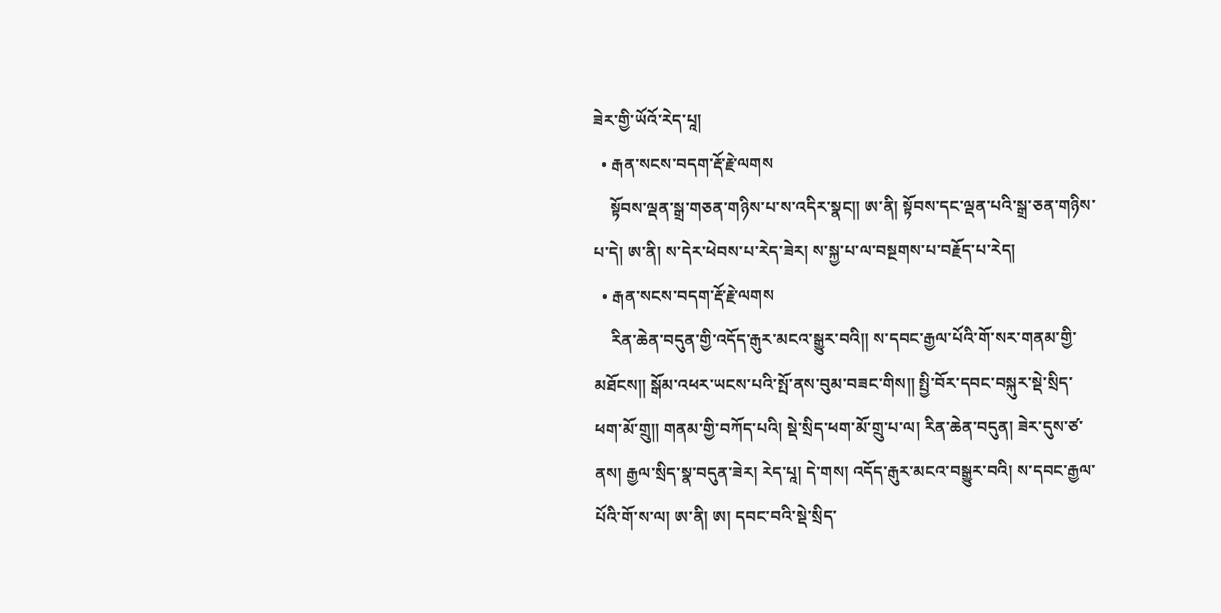ཟེར་གྱི་ཡོའོ་རེད་པཱ།
  • རྒན་སངས་བདག་རྡོ་རྗེ་ལགས
    སྟོབས་ལྡན་སྒྲ་གཅན་གཉིས་པ་ས་འདིར་སྣང༎ ཨ་ནི། སྟོབས་དང་ལྡན་པའི་སྒྲ་ཅན་གཉིས་པ་དེ། ཨ་ནི། ས་དེར་ཕེབས་པ་རེད་ཟེར། ས་སྐྱ་པ་ལ་བསྔགས་པ་བརྗོད་པ་རེད།
  • རྒན་སངས་བདག་རྡོ་རྗེ་ལགས
    རིན་ཆེན་བདུན་གྱི་འདོད་རྒུར་མངའ་སྒྱུར་བའི༎ ས་དབང་རྒྱལ་པོའི་གོ་སར་གནམ་གྱི་མཐོངས༎ སྒོམ་འཕར་ཡངས་པའི་སྤོ་ནས་བུམ་བཟང་གིས༎ སྤྱི་བོར་དབང་བསྐུར་སྡེ་སྲིད་ཕག་མོ་གྲུ༎ གནམ་གྱི་བཀོད་པའི། སྡེ་སྲིད་ཕག་མོ་གྲུ་པ་ལ། རིན་ཆེན་བདུན། ཟེར་དུས་ཙ་ནས། རྒྱལ་སྲིད་སྣ་བདུན་ཟེར། རེད་པཱ། དེ་གས། འདོད་རྒུར་མངའ་བསྒྱུར་བའི། ས་དབང་རྒྱལ་པོའི་གོ་ས་ལ། ཨ་ནི། ཨ། དབང་བའི་སྡེ་སྲིད་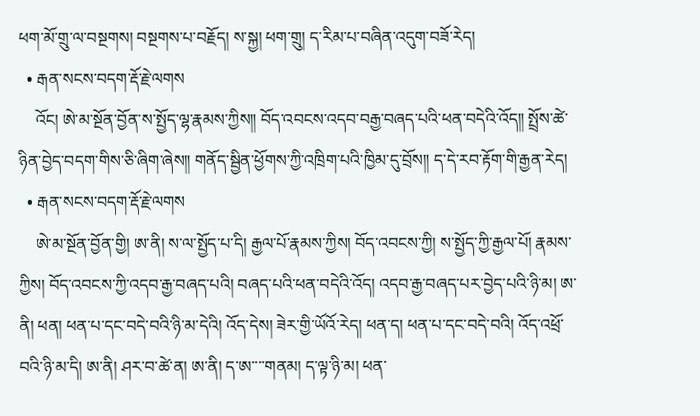ཕག་མོ་གྲུ་ལ་བསྔགས། བསྔགས་པ་བརྗོད། ས་སྐྱ། ཕག་གྲུ། ད་རིམ་པ་བཞིན་འདུག་བཟོ་རེད།
  • རྒན་སངས་བདག་རྡོ་རྗེ་ལགས
    འོང། ཨེ་མ་སྔོན་བྱོན་ས་སྤྱོད་ལྷ་རྣམས་ཀྱིས༎ བོད་འབངས་འདབ་བརྒྱ་བཞད་པའི་ཕན་བདེའི་འོད༎ སྤྲོས་ཚེ་ཉིན་བྱེད་བདག་གིས་ཅི་ཞིག་ཞེས༎ གནོད་སྦྱིན་ཕྱོགས་ཀྱི་འཁྲིག་པའི་ཁྱིམ་དུ་བྲོས༎ ད་དེ་རབ་རྟོག་གི་རྒྱན་རེད།
  • རྒན་སངས་བདག་རྡོ་རྗེ་ལགས
    ཨེ་མ་སྔོན་བྱོན་གྱི། ཨ་ནི། ས་ལ་སྤྱོད་པ་དི། རྒྱལ་པོ་རྣམས་ཀྱིས། བོད་འབངས་ཀྱི། ས་སྤྱོད་ཀྱི་རྒྱལ་པོ། རྣམས་ཀྱིས། བོད་འབངས་ཀྱི་འདབ་རྒྱ་བཞད་པའི། བཞད་པའི་ཕན་བདེའི་འོད། འདབ་རྒྱ་བཞད་པར་བྱེད་པའི་ཉི་མ། ཨ་ནི། ཕན། ཕན་པ་དང་བདེ་བའི་ཉི་མ་དེའི། འོད་དེས། ཟེར་གྱི་ཡོའོ་རེད། ཕན་ད། ཕན་པ་དང་བདེ་བའི། འོད་འཕྲོ་བའི་ཉི་མ་དི། ཨ་ནི། ཤར་བ་ཚེ་ན། ཨ་ནི། ད་ཨ་་་་གནམ། ད་ལྟ་ཉི་མ། ཕན་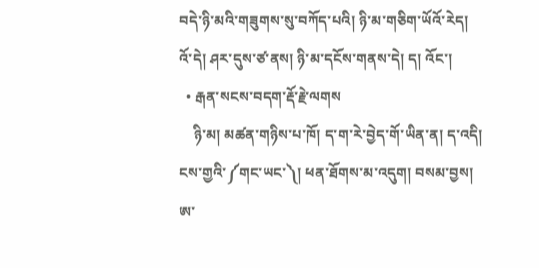བདེ་ཉི་མའི་གཟུགས་སུ་བཀོད་པའི། ཉི་མ་གཅིག་ཡོའོ་རེད། འོ་དེ། ཤར་དུས་ཙ་ནས། ཉི་མ་དངོས་གནས་དེ། ད། འོང་།
  • རྒན་སངས་བདག་རྡོ་རྗེ་ལགས
    ཉི་མ། མཚན་གཉིས་པ་ཁོ། ད་ག་རེ་བྱེད་གོ་ཡིན་ན། ད་འདི། ངས་གྱའི་༼གང་ཡང་༽། ཕན་ཐོགས་མ་འདུག། བསམ་བྱས། ཨ་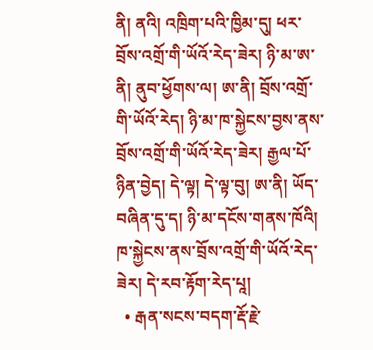ནི། ནའི། འཁྲིག་པའི་ཁྱིམ་དུ། ཕར་བྲོས་འགྲོ་གི་ཡོའོ་རེད་ཟེར། ཉི་མ་ཨ་ནི། ནུབ་ཕྱོགས་ལ། ཨ་ནི། བྲོས་འགྲོ་གི་ཡོའོ་རེད། ཉི་མ་ཁ་སྐྱེངས་བྱས་ནས་བྲོས་འགྲོ་གི་ཡོའོ་རེད་ཟེར། རྒྱལ་པོ་ཉིན་བྱེད། དེ་ལྟ། དེ་ལྟ་བུ། ཨ་ནི། ཡོད་བཞིན་དུ་ད། ཉི་མ་དངོས་གནས་ཁོའི། ཁ་སྐྱེངས་ནས་བྲོས་འགྲོ་གི་ཡོའོ་རེད་ཟེར། དེ་རབ་རྟོག་རེད་པཱ།
  • རྒན་སངས་བདག་རྡོ་རྗེ་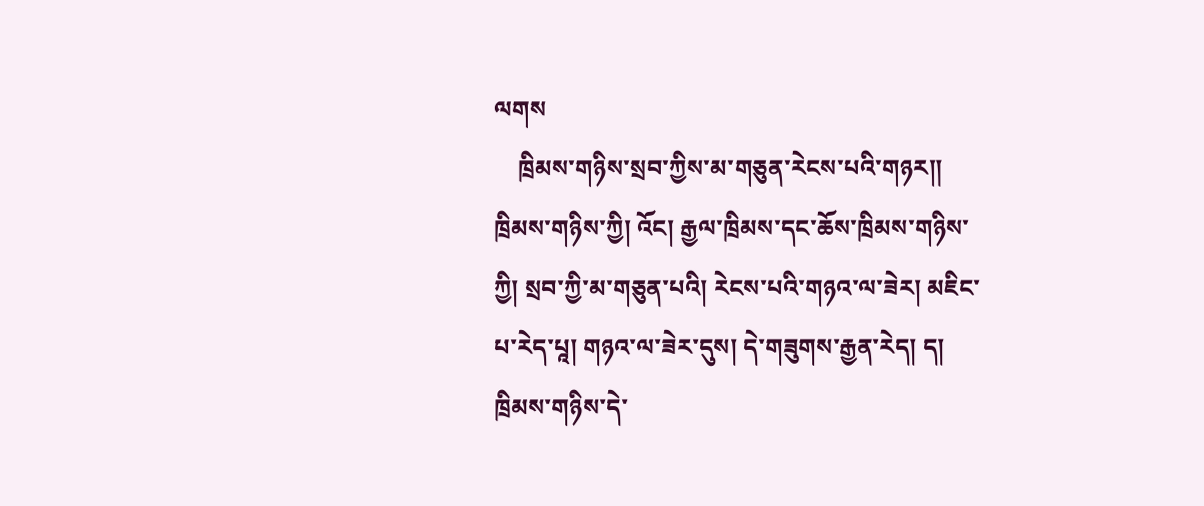ལགས
    ཁྲིམས་གཉིས་སྲབ་ཀྱིས་མ་གཅུན་རེངས་པའི་གཉར༎ ཁྲིམས་གཉིས་ཀྱི། འོང། རྒྱལ་ཁྲིམས་དང་ཆོས་ཁྲིམས་གཉིས་ཀྱི། སྲབ་ཀྱི་མ་གཅུན་པའི། རེངས་པའི་གཉའ་ལ་ཟེར། མཇིང་པ་རེད་པཱ། གཉའ་ལ་ཟེར་དུས། དེ་གཟུགས་རྒྱན་རེད། ད། ཁྲིམས་གཉིས་དེ་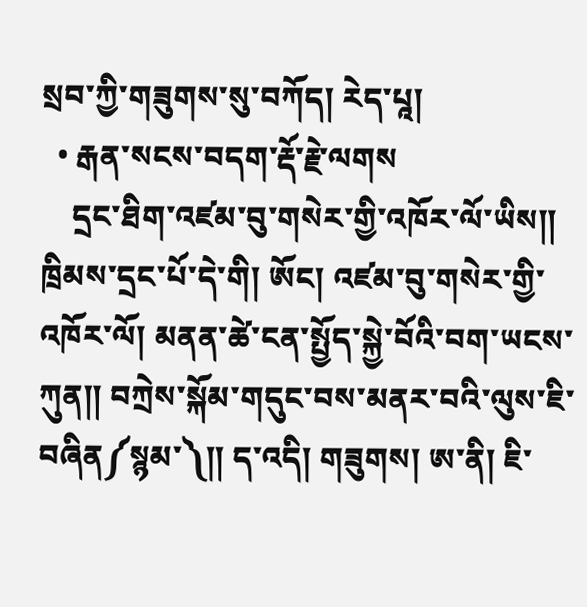སྲབ་ཀྱི་གཟུགས་སུ་བཀོད། རེད་པཱ།
  • རྒན་སངས་བདག་རྡོ་རྗེ་ལགས
    དྲང་ཐིག་འཛམ་བུ་གསེར་གྱི་འཁོར་ལོ་ཡིས༎ ཁྲིམས་དྲང་པོ་དེ་གི། ཨོང། འཛམ་བུ་གསེར་གྱི་འཁོར་ལོ། མནན་ཚེ་ངན་སྤྱོད་སྐྱེ་བོའི་བག་ཡངས་ཀུན༎ བཀྲེས་སྐོམ་གདུང་བས་མནར་བའི་ལུས་ཇི་བཞིན༼སྙམ་༽༎ ད་འདི། གཟུགས། ཨ་ནི། ཇི་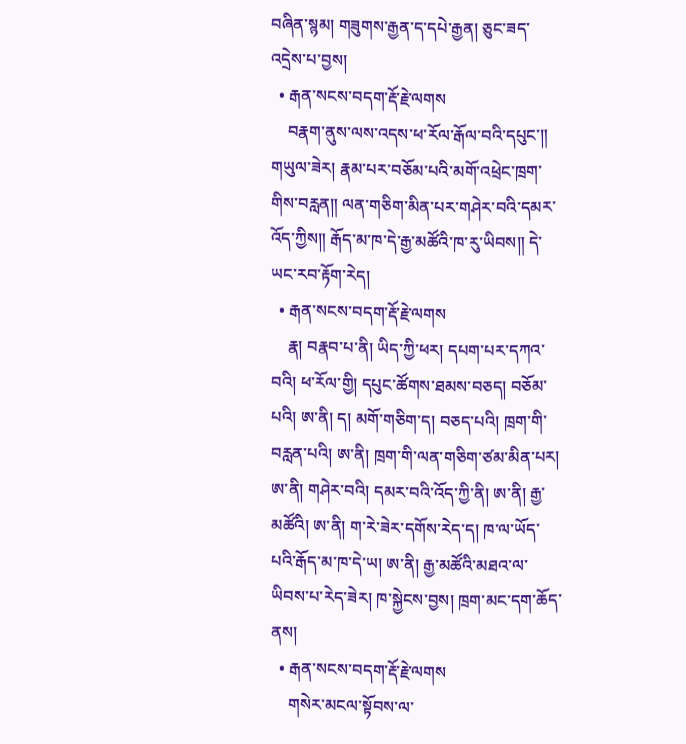བཞིན་སྙམ། གཟུགས་རྒྱན་ད་དཔེ་རྒྱན། ཅུང་ཟད་འདྲེས་པ་བྱས།
  • རྒན་སངས་བདག་རྡོ་རྗེ་ལགས
    བརྣག་ནུས་ལས་འདས་ཕ་རོལ་རྒོལ་བའི་དཔུང་༎ གཡུལ་ཟེར། རྣམ་པར་བཅོམ་པའི་མགོ་འཕྲེང་ཁྲག་གིས་བརླན༎ ལན་གཅིག་མིན་པར་གཤེར་བའི་དམར་འོད་ཀྱིས༎ རྒོད་མ་ཁ་དེ་རྒྱ་མཚོའི་ཁ་རུ་ཡིབས༎ དེ་ཡང་རབ་རྟོག་རེད།
  • རྒན་སངས་བདག་རྡོ་རྗེ་ལགས
    རྣ། བརྣབ་པ་ནི། ཡིད་ཀྱི་ཕར། དཔག་པར་དཀའ་བའི། ཕ་རོལ་གྱི། དཔུང་ཚོགས་ཐམས་བཅད། བཅོམ་པའི། ཨ་ནི། ད། མགོ་གཅིག་ད། བཅད་པའི། ཁྲག་གི་བརླན་པའི། ཨ་ནི། ཁྲག་གི་ལན་གཅིག་ཙམ་མིན་པར། ཨ་ནི། གཤེར་བའི། དམར་བའི་འོད་ཀྱི་ནི། ཨ་ནི། རྒྱ་མཚོའི། ཨ་ནི། ག་རེ་ཟེར་དགོས་རེད་ད། ཁ་ལ་ཡོད་པའི་རྒོད་མ་ཁ་དེ་ཡ། ཨ་ནི། རྒྱ་མཚོའི་མཐའ་ལ་ཡིབས་པ་རེད་ཟེར། ཁ་སྐྱེངས་བྱས། ཁྲག་མང་དག་ཆོད་ནས།
  • རྒན་སངས་བདག་རྡོ་རྗེ་ལགས
    གསེར་མངལ་སྟོབས་ལ་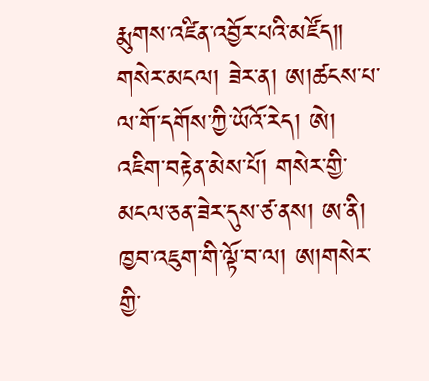རྨུགས་འཛིན་འབྱོར་པའི་མཛོད༎ གསེར་མངལ། ཟེར་ན། ཨ།ཚངས་པ་ལ་གོ་དགོས་ཀྱི་ཡོའོ་རེད། ཨེ། འཇིག་བརྟེན་མེས་པོ། གསེར་གྱི་མངལ་ཅན་ཟེར་དུས་ཙ་ནས། ཨ་ནི། ཁྱབ་འཇུག་གི་ལྟོ་བ་ལ། ཨ།གསེར་གྱི་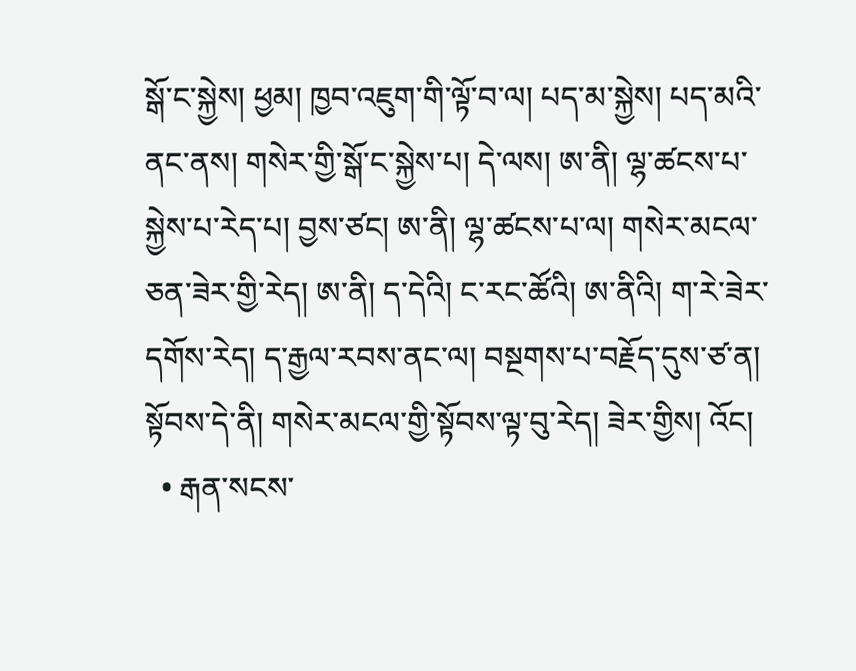སྒོ་ང་སྐྱེས། ཕྱམ། ཁྱབ་འཇུག་གི་ལྟོ་བ་ལ། པད་མ་སྐྱེས། པད་མའི་ནང་ནས། གསེར་གྱི་སྒོ་ང་སྐྱེས་པ། དེ་ལས། ཨ་ནི། ལྷ་ཚངས་པ་སྐྱེས་པ་རེད་པ། བྱས་ཙང། ཨ་ནི། ལྷ་ཚངས་པ་ལ། གསེར་མངལ་ཅན་ཟེར་གྱི་རེད། ཨ་ནི། ད་དེའི། ང་རང་ཚོའི། ཨ་ནིའི། ག་རེ་ཟེར་དགོས་རེད། ད་རྒྱལ་རབས་ནང་ལ། བསྔགས་པ་བརྗོད་དུས་ཙ་ན། སྟོབས་དེ་ནི། གསེར་མངལ་གྱི་སྟོབས་ལྟ་བུ་རེད། ཟེར་གྱིས། འོང།
  • རྒན་སངས་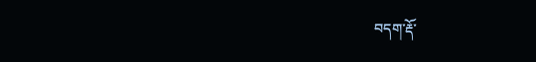བདག་རྡོ་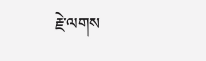རྗེ་ལགས